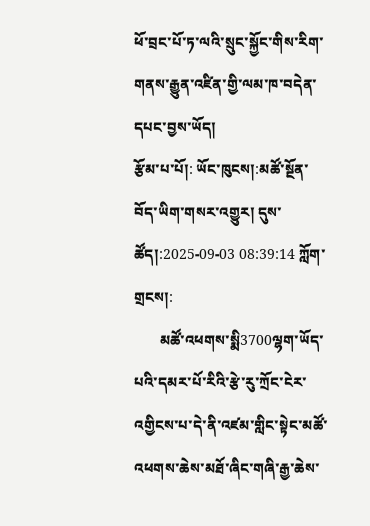ཕོ་བྲང་པོ་ཏ་ལའི་སྲུང་སྐྱོང་གིས་རིག་གནས་རྒྱུན་འཛིན་གྱི་ལམ་ཁ་བདེན་དཔང་བྱས་ཡོད།
རྩོམ་པ་པོ།: ཡོང་ཁུངས།:མཚོ་སྔོན་བོད་ཡིག་གསར་འགྱུར། དུས་ཚོད།:2025-09-03 08:39:14 ཀློག་གྲངས།:
       མཚོ་འཕགས་སྨི3700ལྷག་ཡོད་པའི་དམར་པོ་རིའི་རྩེ་རུ་ཀྲོང་ངེར་འགྱིངས་པ་དེ་ནི་འཛམ་གླིང་སྟེང་མཚོ་འཕགས་ཆེས་མཐོ་ཞིང་གཞི་རྒྱ་ཆེས་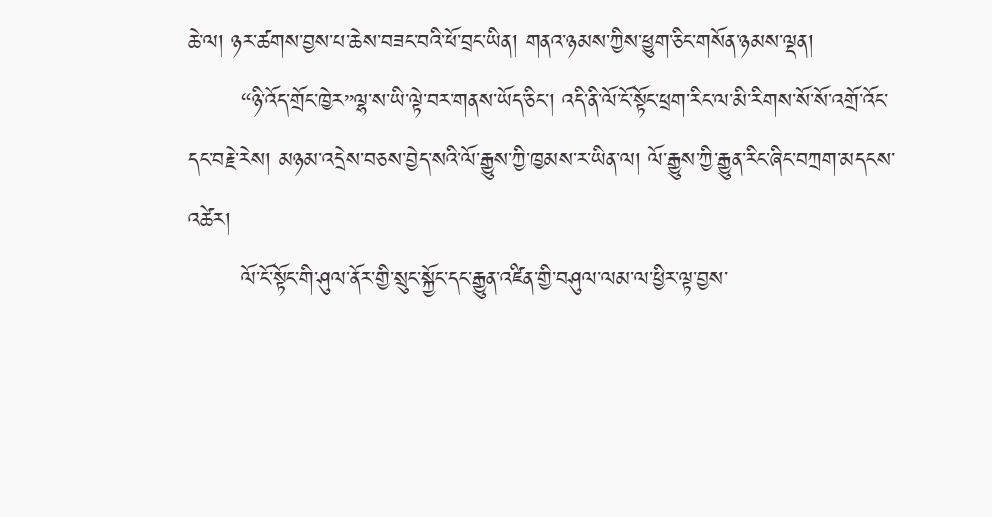ཆེ་ལ། ཉར་ཚགས་བྱས་པ་ཆེས་བཟང་བའི་ཕོ་བྲང་ཡིན། གནའ་ཉམས་ཀྱིས་ཕྱུག་ཅིང་གསོན་ཉམས་ལྡན།
       “ཉི་འོད་གྲོང་ཁྱེར”ལྷ་ས་ཡི་ལྟེ་བར་གནས་ཡོད་ཅིང་། འདི་ནི་ལོ་ངོ་སྟོང་ཕྲག་རིང་ལ་མི་རིགས་སོ་སོ་འགྲོ་འོང་དང་བརྗེ་རེས། མཉམ་འདྲེས་བཅས་བྱེད་སའི་ལོ་རྒྱུས་ཀྱི་ཁྱམས་ར་ཡིན་ལ། ལོ་རྒྱུས་ཀྱི་རྒྱུན་རིང་ཞིང་བཀྲག་མདངས་འཚེར།
       ལོ་ངོ་སྟོང་གི་ཤུལ་ནོར་གྱི་སྲུང་སྐྱོང་དང་རྒྱུན་འཛིན་གྱི་བཤུལ་ལམ་ལ་ཕྱིར་ལྟ་བྱས་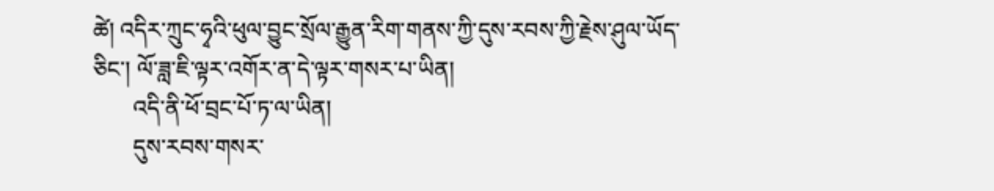ཚེ། འདིར་ཀྲུང་ཧྭའི་ཕུལ་བྱུང་སྲོལ་རྒྱུན་རིག་གནས་ཀྱི་དུས་རབས་ཀྱི་རྗེས་ཤུལ་ཡོད་ཅིང་། ལོ་ཟླ་ཇི་ལྟར་འགོར་ན་དེ་ལྟར་གསར་པ་ཡིན།
       འདི་ནི་ཕོ་བྲང་པོ་ཏ་ལ་ཡིན།
       དུས་རབས་གསར་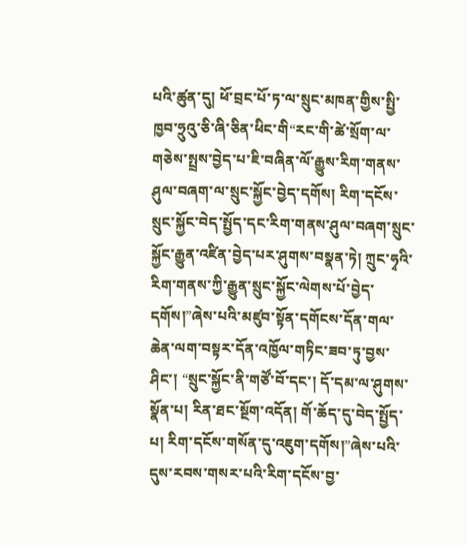པའི་ཚུན་དུ། ཕོ་བྲང་པོ་ཏ་ལ་སྲུང་མཁན་གྱིས་སྤྱི་ཁྱབ་ཧྲུའུ་ཅི་ཞི་ཅིན་ཕིང་གི“རང་གི་ཚེ་སྲོག་ལ་གཅེས་སྤྲས་བྱེད་པ་ཇི་བཞིན་ལོ་རྒྱུས་རིག་གནས་ཤུལ་བཞག་ལ་སྲུང་སྐྱོང་བྱེད་དགོས། རིག་དངོས་སྲུང་སྐྱོང་བེད་སྤྱོད་དང་རིག་གནས་ཤུལ་བཞག་སྲུང་སྐྱོང་རྒྱུན་འཛིན་བྱེད་པར་ཤུགས་བསྣན་ཏེ། ཀྲུང་ཧྭའི་རིག་གནས་ཀྱི་རྒྱུན་སྲུང་སྐྱོང་ལེགས་པོ་བྱེད་དགོས།”ཞེས་པའི་མཛུབ་སྟོན་དགོངས་དོན་གལ་ཆེན་ལག་བསྟར་དོན་འཁྱོལ་གཏིང་ཟབ་ཏུ་བྱས་ཤིང་། “སྲུང་སྐྱོང་ནི་གཙོ་བོ་དང་། དོ་དམ་ལ་ཤུགས་སྣོན་པ། རིན་ཐང་སྔོག་འདོན། གོ་ཆོད་དུ་བེད་སྤྱོད་པ། རིག་དངོས་གསོན་དུ་འཇུག་དགོས།”ཞེས་པའི་དུས་རབས་གསར་པའི་རིག་དངོས་བྱ་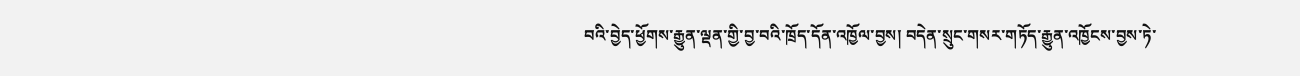བའི་བྱེད་ཕྱོགས་རྒྱུན་ལྡན་གྱི་བྱ་བའི་ཁྲོད་དོན་འཁྱོལ་བྱས། བདེན་སྲུང་གསར་གཏོད་རྒྱུན་འཁྱོངས་བྱས་ཏེ་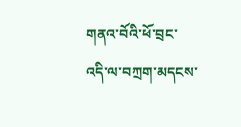གནའ་བོའི་ཕོ་བྲང་འདི་ལ་བཀྲག་མདངས་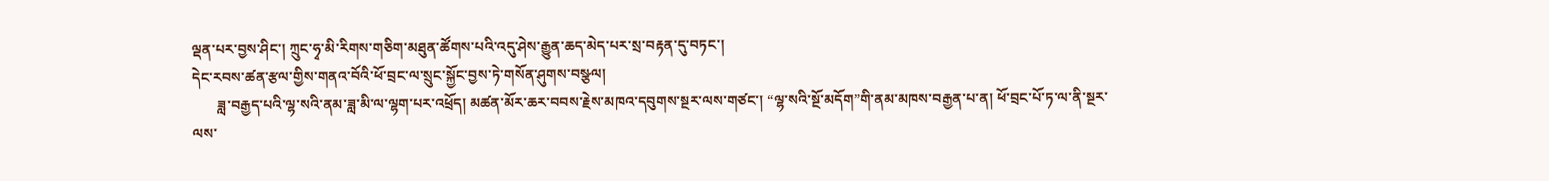ལྡན་པར་བྱས་ཤིང་། ཀྲུང་ཧྭ་མི་རིགས་གཅིག་མཐུན་ཚོགས་པའི་འདུ་ཤེས་རྒྱུན་ཆད་མེད་པར་སྲ་བརྟན་དུ་བཏང་།
དེང་རབས་ཚན་རྩལ་གྱིས་གནའ་བོའི་ཕོ་བྲང་ལ་སྲུང་སྐྱོང་བྱས་ཏེ་གསོན་ཤུགས་བསྩལ།
       ཟླ་བརྒྱད་པའི་ལྷ་སའི་ནམ་ཟླ་མི་ལ་ལྷག་པར་འཕྲོད། མཚན་མོར་ཆར་བབས་རྗེས་མཁའ་དབུགས་སྔར་ལས་གཙང་། “ལྷ་སའི་སྔོ་མདོག”གི་ནམ་མཁས་བརྒྱན་པ་ན། ཕོ་བྲང་པོ་ཏ་ལ་ནི་སྔར་ལས་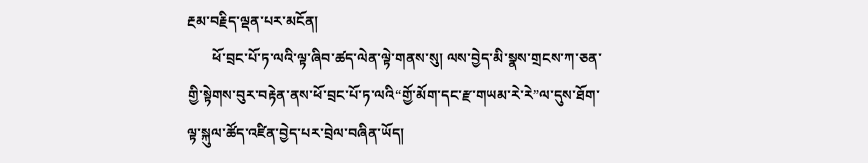རྔམ་བརྗིད་ལྡན་པར་མངོན།
       ཕོ་བྲང་པོ་ཏ་ལའི་ལྟ་ཞིབ་ཚད་ལེན་ལྟེ་གནས་སུ། ལས་བྱེད་མི་སྣས་གྲངས་ཀ་ཅན་གྱི་སྟེགས་བུར་བརྟེན་ནས་ཕོ་བྲང་པོ་ཏ་ལའི“གྱོ་མོག་དང་རྫ་གཡམ་རེ་རེ”ལ་དུས་ཐོག་ལྟ་སྐུལ་ཚོད་འཛིན་བྱེད་པར་བྲེལ་བཞིན་ཡོད།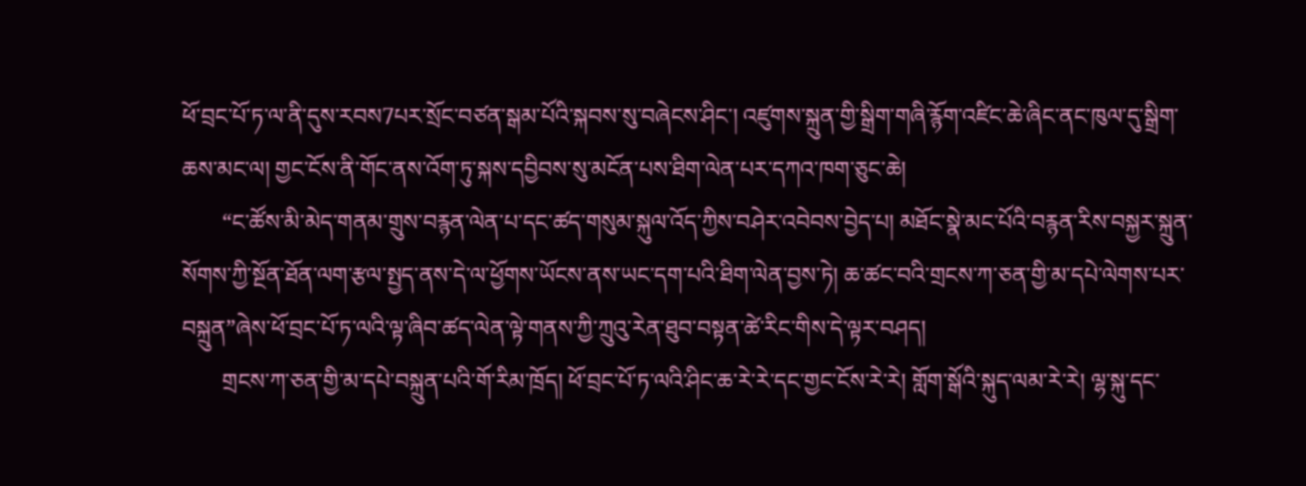ཕོ་བྲང་པོ་ཏ་ལ་ནི་དུས་རབས7པར་སྲོང་བཙན་སྒམ་པོའི་སྐབས་སུ་བཞེངས་ཤིང་། འཛུགས་སྐྲུན་གྱི་སྒྲིག་གཞི་རྙོག་འཛིང་ཆེ་ཞིང་ནང་ཁུལ་དུ་སྒྲིག་ཆས་མང་ལ། གྱང་ངོས་ནི་གོང་ནས་འོག་ཏུ་སྐས་དབྱིབས་སུ་མངོན་པས་ཐིག་ལེན་པར་དཀའ་ཁག་ཅུང་ཆེ།
       “ང་ཚོས་མི་མེད་གནམ་གྲུས་བརྙན་ལེན་པ་དང་ཚད་གསུམ་སྐུལ་འོད་ཀྱིས་བཤེར་འབེབས་བྱེད་པ། མཐོང་སྣེ་མང་པོའི་བརྙན་རིས་བསྐྱར་སྐྲུན་སོགས་ཀྱི་སྔོན་ཐོན་ལག་རྩལ་སྤྱད་ནས་དེ་ལ་ཕྱོགས་ཡོངས་ནས་ཡང་དག་པའི་ཐིག་ལེན་བྱས་ཏེ། ཆ་ཚང་བའི་གྲངས་ཀ་ཅན་གྱི་མ་དཔེ་ལེགས་པར་བསྐྲུན”ཞེས་ཕོ་བྲང་པོ་ཏ་ལའི་ལྟ་ཞིབ་ཚད་ལེན་ལྟེ་གནས་ཀྱི་ཀྲུའུ་རེན་ཐུབ་བསྟན་ཚེ་རིང་གིས་དེ་ལྟར་བཤད།
       གྲངས་ཀ་ཅན་གྱི་མ་དཔེ་བསྐྲུན་པའི་གོ་རིམ་ཁྲོད། ཕོ་བྲང་པོ་ཏ་ལའི་ཤིང་ཆ་རེ་རེ་དང་གྱང་ངོས་རེ་རེ། གློག་སྒོའི་སྐུད་ལམ་རེ་རེ། ལྷ་སྐུ་དང་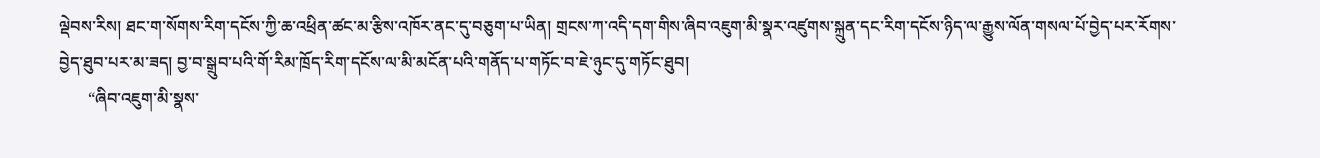ལྡེབས་རིས། ཐང་ག་སོགས་རིག་དངོས་ཀྱི་ཆ་འཕྲིན་ཚང་མ་རྩིས་འཁོར་ནང་དུ་བཅུག་པ་ཡིན། གྲངས་ཀ་འདི་དག་གིས་ཞིབ་འཇུག་མི་སྣར་འཛུགས་སྐྲུན་དང་རིག་དངོས་ཉིད་ལ་རྒྱུས་ལོན་གསལ་པོ་བྱེད་པར་རོགས་བྱེད་ཐུབ་པར་མ་ཟད། བྱ་བ་སྒྲུབ་པའི་གོ་རིམ་ཁྲོད་རིག་དངོས་ལ་མི་མངོན་པའི་གནོད་པ་གཏོང་བ་ཇེ་ཉུང་དུ་གཏོང་ཐུབ།
       “ཞིབ་འཇུག་མི་སྣས་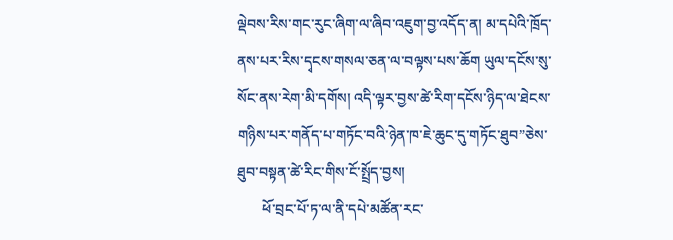ལྡེབས་རིས་གང་རུང་ཞིག་ལ་ཞིབ་འཇུག་བྱ་འདོད་ན། མ་དཔེའི་ཁྲོད་ནས་པར་རིས་དྭངས་གསལ་ཅན་ལ་བལྟས་པས་ཆོག ཡུལ་དངོས་སུ་སོང་ནས་རེག་མི་དགོས། འདི་ལྟར་བྱས་ཚེ་རིག་དངོས་ཉིད་ལ་ཐེངས་གཉིས་པར་གནོད་པ་གཏོང་བའི་ཉེན་ཁ་ཇེ་ཆུང་དུ་གཏོང་ཐུབ”ཅེས་ཐུབ་བསྟན་ཚེ་རིང་གིས་ངོ་སྤྲོད་བྱས།
       ཕོ་བྲང་པོ་ཏ་ལ་ནི་དཔེ་མཚོན་རང་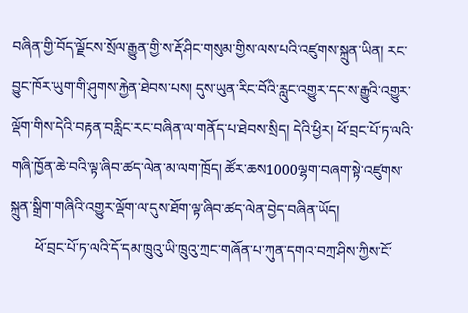བཞིན་གྱི་བོད་ལྗོངས་སྲོལ་རྒྱུན་གྱི་ས་རྡོ་ཤིང་གསུམ་གྱིས་ལས་པའི་འཛུགས་སྐྲུན་ཡིན། རང་བྱུང་ཁོར་ཡུག་གི་ཤུགས་རྐྱེན་ཐེབས་པས། དུས་ཡུན་རིང་བོའི་རླུང་འགྱུར་དང་ས་རྒྱུའི་འགྱུར་ལྡོག་གིས་དེའི་བརྟན་བརླིང་རང་བཞིན་ལ་གནོད་པ་ཐེབས་སྲིད། དེའི་ཕྱིར། ཕོ་བྲང་པོ་ཏ་ལའི་གཞི་ཁྱོན་ཆེ་བའི་ལྟ་ཞིབ་ཚད་ལེན་མ་ལག་ཁྲོད། ཚོར་ཆས1000ལྷག་བཞག་སྟེ་འཛུགས་སྐྲུན་སྒྲིག་གཞིའི་འགྱུར་ལྡོག་ལ་དུས་ཐོག་ལྟ་ཞིབ་ཚད་ལེན་བྱེད་བཞིན་ཡོད།
       ཕོ་བྲང་པོ་ཏ་ལའི་དོ་དམ་ཁྲུའུ་ཡི་ཁྲུའུ་ཀྲང་གཞོན་པ་ཀུན་དགའ་བཀྲ་ཤིས་ཀྱིས་ངོ་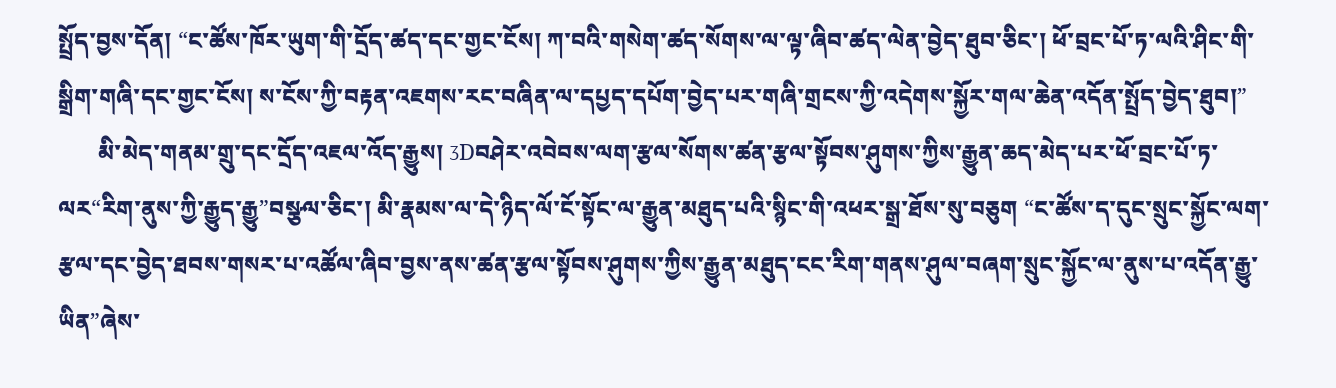སྤྲོད་བྱས་དོན། “ང་ཚོས་ཁོར་ཡུག་གི་དྲོད་ཚད་དང་གྱང་ངོས། ཀ་བའི་གསེག་ཚད་སོགས་ལ་ལྟ་ཞིབ་ཚད་ལེན་བྱེད་ཐུབ་ཅིང་། ཕོ་བྲང་པོ་ཏ་ལའི་ཤིང་གི་སྒྲིག་གཞི་དང་གྱང་ངོས། ས་ངོས་ཀྱི་བརྟན་འཇགས་རང་བཞིན་ལ་དཔྱད་དཔོག་བྱེད་པར་གཞི་གྲངས་ཀྱི་འདེགས་སྐྱོར་གལ་ཆེན་འདོན་སྤྲོད་བྱེད་ཐུབ།”
       མི་མེད་གནམ་གྲུ་དང་དྲོད་འཇལ་འོད་རྒྱུས། 3Dབཤེར་འབེབས་ལག་རྩལ་སོགས་ཚན་རྩལ་སྟོབས་ཤུགས་ཀྱིས་རྒྱུན་ཆད་མེད་པར་ཕོ་བྲང་པོ་ཏ་ལར“རིག་ནུས་ཀྱི་རྒྱུད་རྒྱུ”བསྩལ་ཅིང་། མི་རྣམས་ལ་དེ་ཉིད་ལོ་ངོ་སྟོང་ལ་རྒྱུན་མཐུད་པའི་སྙིང་གི་འཕར་སྒྲ་ཐོས་སུ་བཅུག “ང་ཚོས་ད་དུང་སྲུང་སྐྱོང་ལག་རྩལ་དང་བྱེད་ཐབས་གསར་པ་འཚོལ་ཞིབ་བྱས་ནས་ཚན་རྩལ་སྟོབས་ཤུགས་ཀྱིས་རྒྱུན་མཐུད་ངང་རིག་གནས་ཤུལ་བཞག་སྲུང་སྐྱོང་ལ་ནུས་པ་འདོན་རྒྱུ་ཡིན”ཞེས་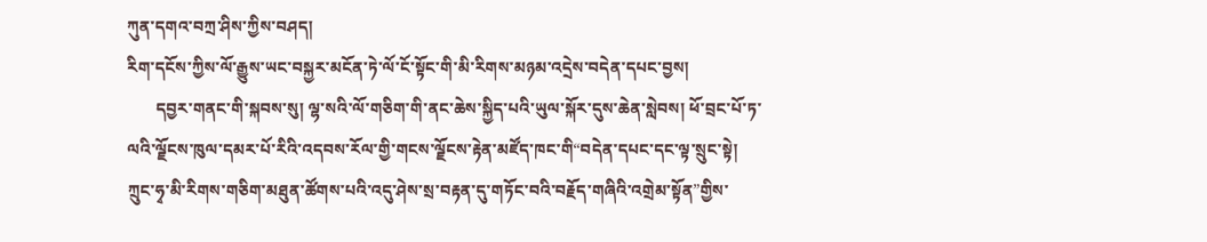ཀུན་དགའ་བཀྲ་ཤིས་ཀྱིས་བཤད།
རིག་དངོས་ཀྱིས་ལོ་རྒྱུས་ཡང་བསྐྱར་མངོན་ཏེ་ལོ་ངོ་སྟོང་གི་མི་རིགས་མཉམ་འདྲེས་བདེན་དཔང་བྱས།
       དབྱར་གནང་གི་སྐབས་སུ། ལྷ་སའི་ལོ་གཅིག་གི་ནང་ཆེས་སྐྱིད་པའི་ཡུལ་སྐོར་དུས་ཆེན་སླེབས། ཕོ་བྲང་པོ་ཏ་ལའི་ལྗོངས་ཁུལ་དམར་པོ་རིའི་འདབས་རོལ་གྱི་གངས་ལྗོངས་རྟེན་མཛོད་ཁང་གི“བདེན་དཔང་དང་ལྟ་སྲུང་སྟེ། ཀྲུང་ཧྭ་མི་རིགས་གཅིག་མཐུན་ཚོགས་པའི་འདུ་ཤེས་སྲ་བརྟན་དུ་གཏོང་བའི་བརྗོད་གཞིའི་འགྲེམ་སྟོན”གྱིས་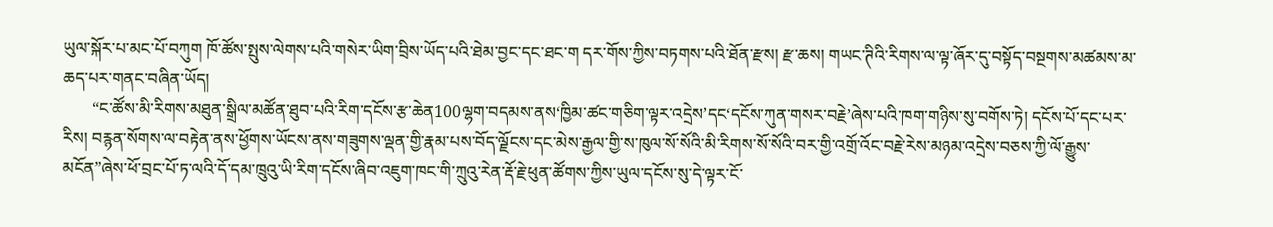ཡུལ་སྐོར་པ་མང་པོ་བཀུག ཁོ་ཚོས་སྤུས་ལེགས་པའི་གསེར་ཡིག་བྲིས་ཡོད་པའི་ཐེམ་བྱང་དང་ཐང་ག དར་གོས་ཀྱིས་བཏགས་པའི་ཐོན་རྫས། རྫ་ཆས། གཡང་ཊིའི་རིགས་ལ་ལྟ་ཞོར་དུ་བསྟོད་བསྔགས་མཚམས་མ་ཆད་པར་གནང་བཞིན་ཡོད།
       “ང་ཚོས་མི་རིགས་མཐུན་སྒྲིལ་མཚོན་ཐུབ་པའི་རིག་དངོས་རྩ་ཆེན100ལྷག་བདམས་ནས‘ཁྱིམ་ཚང་གཅིག་ལྟར་འདྲེས’དང‘དངོས་ཀུན་གསར་བརྗེ’ཞེས་པའི་ཁག་གཉིས་སུ་བགོས་ཏེ། དངོས་པོ་དང་པར་རིས། བརྙན་སོགས་ལ་བརྟེན་ནས་ཕྱོགས་ཡོངས་ནས་གཟུགས་ལྡན་གྱི་རྣམ་པས་བོད་ལྗོངས་དང་མེས་རྒྱལ་གྱི་ས་ཁུལ་སོ་སོའི་མི་རིགས་སོ་སོའི་བར་གྱི་འགྲོ་འོང་བརྗེ་རེས་མཉམ་འདྲེས་བཅས་ཀྱི་ལོ་རྒྱུས་མངོན”ཞེས་ཕོ་བྲང་པོ་ཏ་ལའི་དོ་དམ་ཁྲུའུ་ཡི་རིག་དངོས་ཞིབ་འཇུག་ཁང་གི་ཀྲུའུ་རེན་རྡོ་རྗེ་ཕུན་ཚོགས་ཀྱིས་ཡུལ་དངོས་སུ་དེ་ལྟར་ངོ་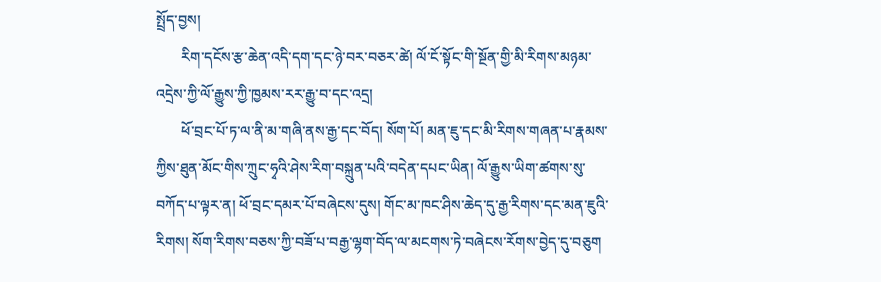སྤྲོད་བྱས།
       རིག་དངོས་རྩ་ཆེན་འདི་དག་དང་ཉེ་བར་བཅར་ཚེ། ལོ་ངོ་སྟོང་གི་སྔོན་གྱི་མི་རིགས་མཉམ་འདྲེས་ཀྱི་ལོ་རྒྱུས་ཀྱི་ཁྱམས་རར་རྒྱུ་བ་དང་འདྲ།
       ཕོ་བྲང་པོ་ཏ་ལ་ནི་མ་གཞི་ནས་རྒྱ་དང་བོད། སོག་པོ། མན་ཇུ་དང་མི་རིགས་གཞན་པ་རྣམས་ཀྱིས་ཐུན་མོང་གིས་ཀྲུང་ཧྭའི་ཤེས་རིག་བསྐྲུན་པའི་བདེན་དཔང་ཡིན། ལོ་རྒྱུས་ཡིག་ཚགས་སུ་བཀོད་པ་ལྟར་ན། ཕོ་བྲང་དམར་པོ་བཞེངས་དུས། གོང་མ་ཁང་ཤིས་ཆེད་དུ་རྒྱ་རིགས་དང་མན་ཇུའི་རིགས། སོག་རིགས་བཅས་ཀྱི་བཟོ་པ་བརྒྱ་ལྷག་བོད་ལ་མངགས་ཏེ་བཞེངས་རོགས་བྱེད་དུ་བཅུག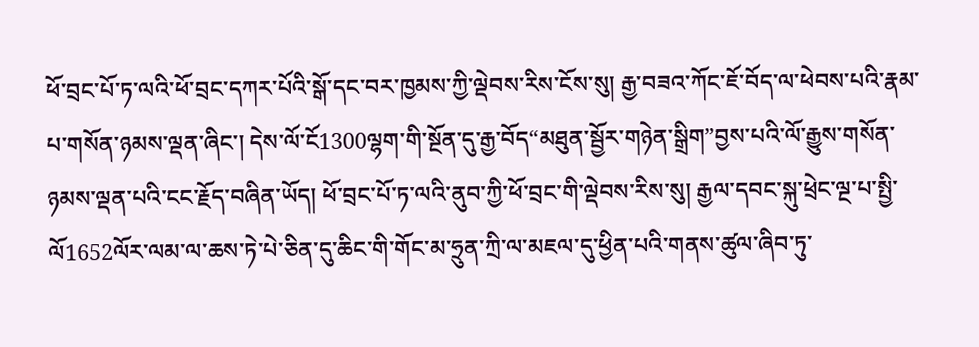ཕོ་བྲང་པོ་ཏ་ལའི་ཕོ་བྲང་དཀར་པོའི་སྒོ་དང་བར་ཁྱམས་ཀྱི་ལྡེབས་རིས་ངོས་སུ། རྒྱ་བཟའ་ཀོང་ཇོ་བོད་ལ་ཕེབས་པའི་རྣམ་པ་གསོན་ཉམས་ལྡན་ཞིང་། དེས་ལོ་ངོ1300ལྷག་གི་སྔོན་དུ་རྒྱ་བོད“མཐུན་སྦྱོར་གཉེན་སྒྲིག”བྱས་པའི་ལོ་རྒྱུས་གསོན་ཉམས་ལྡན་པའི་ངང་རྗོད་བཞིན་ཡོད། ཕོ་བྲང་པོ་ཏ་ལའི་ནུབ་ཀྱི་ཕོ་བྲང་གི་ལྡེབས་རིས་སུ། རྒྱལ་དབང་སྐུ་ཕྲེང་ལྔ་པ་སྤྱི་ལོ1652ལོར་ལམ་ལ་ཆས་ཏེ་པེ་ཅིན་དུ་ཆིང་གི་གོང་མ་ཧྲུན་ཀྲི་ལ་མཇལ་དུ་ཕྱིན་པའི་གནས་ཚུལ་ཞིབ་ཏུ་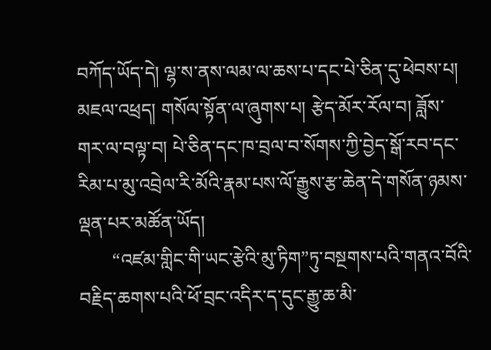བཀོད་ཡོད་དེ། ལྷ་ས་ནས་ལམ་ལ་ཆས་པ་དང་པེ་ཅིན་དུ་ཕེབས་པ། མཇལ་འཕྲད། གསོལ་སྟོན་ལ་ཞུགས་པ། རྩེད་མོར་རོལ་བ། ཟློས་གར་ལ་བལྟ་བ། པེ་ཅིན་དང་ཁ་བྲལ་བ་སོགས་ཀྱི་བྱེད་སྒོ་རབ་དང་རིམ་པ་མུ་འབྲེལ་རི་མོའི་རྣམ་པས་ལོ་རྒྱུས་རྩ་ཆེན་དེ་གསོན་ཉམས་ལྡན་པར་མཚོན་ཡོད།
       “འཛམ་གླིང་གི་ཡང་རྩེའི་མུ་ཏིག”ཏུ་བསྔགས་པའི་གནའ་བོའི་བརྗིད་ཆགས་པའི་ཕོ་བྲང་འདིར་ད་དུང་རྒྱུ་ཆ་མི་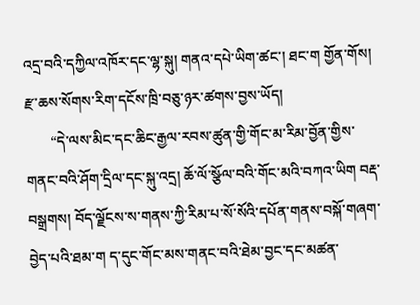འདྲ་བའི་དཀྱིལ་འཁོར་དང་ལྷ་སྐུ། གནའ་དཔེ་ཡིག་ཚང་། ཐང་ག གྱོན་གོས། རྫ་ཆས་སོགས་རིག་དངོས་ཁྲི་བཅུ་ཉར་ཚགས་བྱས་ཡོད།
       “དེ་ལས་མིང་དང་ཆིང་རྒྱལ་རབས་ཚུན་གྱི་གོང་མ་རིམ་བྱོན་གྱིས་གནང་བའི་ཤོག་དྲིལ་དང་སྐུ་འདྲ། ཆོ་ལོ་སྩོལ་བའི་གོང་མའི་བཀའ་ཡིག བརྡ་བསྒྲགས། བོད་ལྗོངས་ས་གནས་ཀྱི་རིམ་པ་སོ་སོའི་དཔོན་གནས་བསྐོ་གཞག་བྱེད་པའི་ཐམ་ག ད་དུང་གོང་མས་གནང་བའི་ཐེམ་བྱང་དང་མཚན་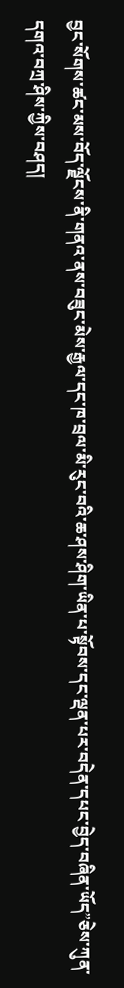བྱང་སོགས་ཚང་མས་བོད་ལྗོངས་ནི་གནའ་ནས་བཟུང་མེས་རྒྱལ་དང་ཁ་བྲལ་མི་རུང་བའི་ཆ་ཤས་ཤིག་ཡིན་པ་སྟོབས་དང་ལྡན་པར་བདེན་དཔང་བྱེད་བཞིན་ཡོད”ཅེས་ཀུན་དགའ་བཀྲ་ཤིས་ཀྱིས་བཤད།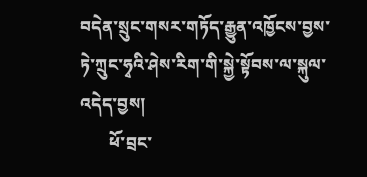བདེན་སྲུང་གསར་གཏོད་རྒྱུན་འཁྱོངས་བྱས་ཏེ་ཀྲུང་ཧྭའི་ཤེས་རིག་གི་སྐྱེ་སྟོབས་ལ་སྐུལ་འདེད་བྱས།
       ཕོ་བྲང་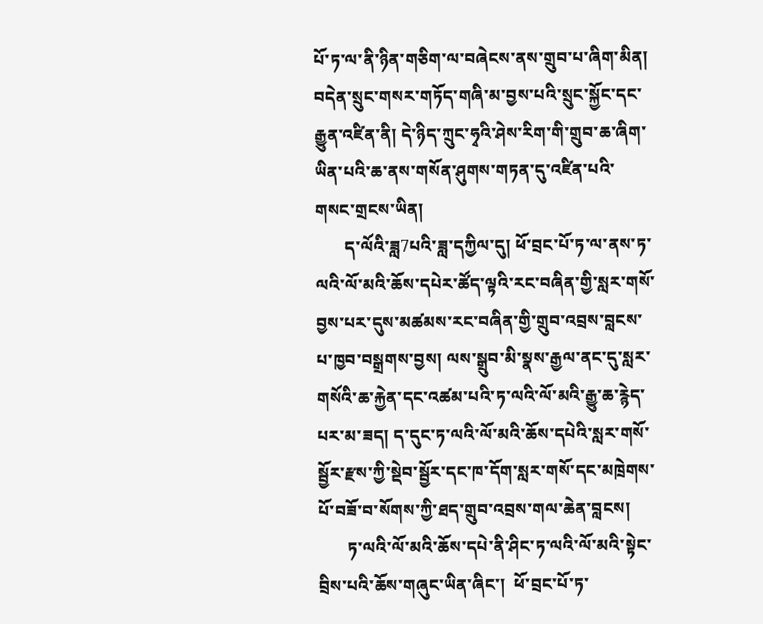པོ་ཏ་ལ་ནི་ཉིན་གཅིག་ལ་བཞེངས་ནས་གྲུབ་པ་ཞིག་མིན། བདེན་སྲུང་གསར་གཏོད་གཞི་མ་བྱས་པའི་སྲུང་སྐྱོང་དང་རྒྱུན་འཛིན་ནི། དེ་ཉིད་ཀྲུང་ཧྭའི་ཤེས་རིག་གི་གྲུབ་ཆ་ཞིག་ཡིན་པའི་ཆ་ནས་གསོན་ཤུགས་གཏན་དུ་འཛིན་པའི་གསང་གྲངས་ཡིན།
       ད་ལོའི་ཟླ7པའི་ཟླ་དཀྱིལ་དུ། ཕོ་བྲང་པོ་ཏ་ལ་ནས་ཏ་ལའི་ལོ་མའི་ཆོས་དཔེར་ཚོད་ལྟའི་རང་བཞིན་གྱི་སླར་གསོ་བྱས་པར་དུས་མཚམས་རང་བཞིན་གྱི་གྲུབ་འབྲས་བླངས་པ་ཁྱབ་བསྒྲགས་བྱས། ལས་སྒྲུབ་མི་སྣས་རྒྱལ་ནང་དུ་སླར་གསོའི་ཆ་རྐྱེན་དང་འཚམ་པའི་ཏ་ལའི་ལོ་མའི་རྒྱུ་ཆ་རྙེད་པར་མ་ཟད། ད་དུང་ཏ་ལའི་ལོ་མའི་ཆོས་དཔེའི་སླར་གསོ་སྦྱོར་རྫས་ཀྱི་སྡེབ་སྦྱོར་དང་ཁ་དོག་སླར་གསོ་དང་མཁྲེགས་པོ་བཟོ་བ་སོགས་ཀྱི་ཐད་གྲུབ་འབྲས་གལ་ཆེན་བླངས།
       ཏ་ལའི་ལོ་མའི་ཆོས་དཔེ་ནི་ཤིང་ཏ་ལའི་ལོ་མའི་སྟེང་བྲིས་པའི་ཆོས་གཞུང་ཡིན་ཞིང་།  ཕོ་བྲང་པོ་ཏ་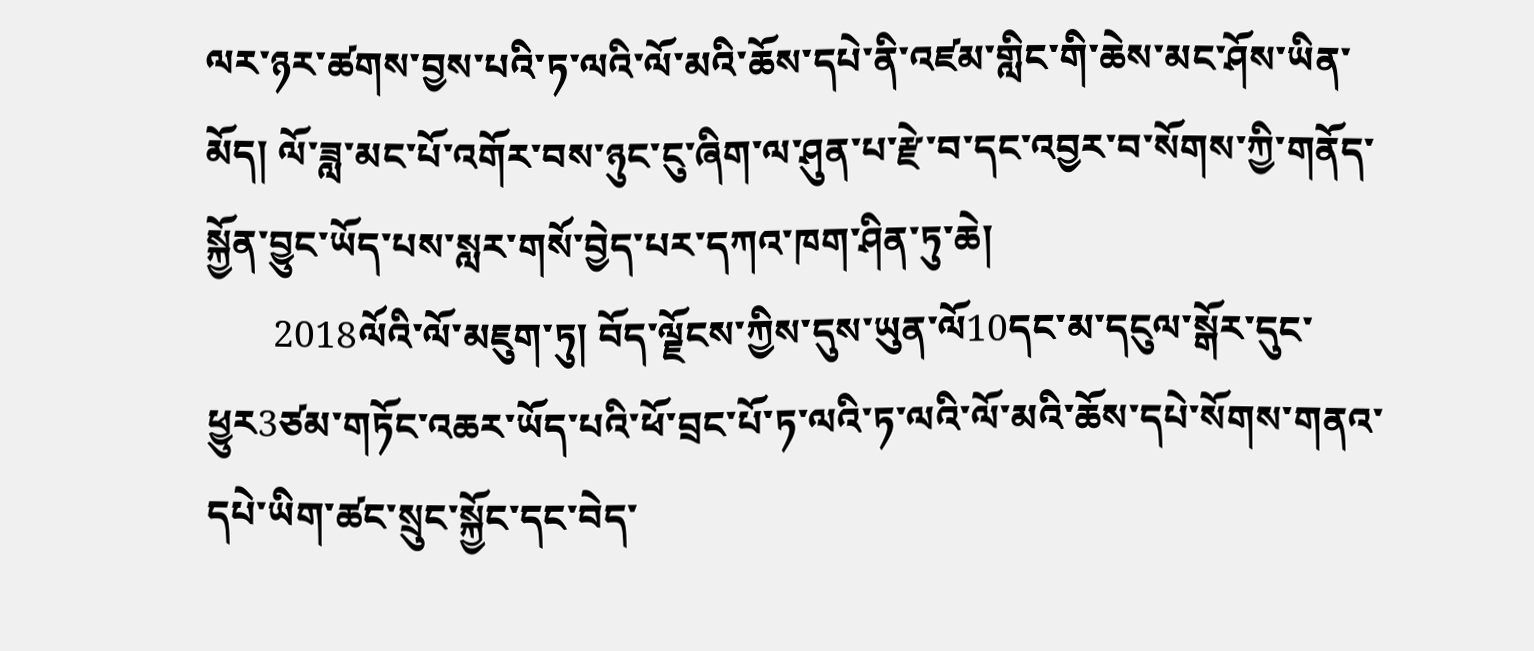ལར་ཉར་ཚགས་བྱས་པའི་ཏ་ལའི་ལོ་མའི་ཆོས་དཔེ་ནི་འཛམ་གླིང་གི་ཆེས་མང་ཤོས་ཡིན་མོད། ལོ་ཟླ་མང་པོ་འགོར་བས་ཉུང་ངུ་ཞིག་ལ་ཤུན་པ་རྫེ་བ་དང་འབྱར་བ་སོགས་ཀྱི་གནོད་སྐྱོན་བྱུང་ཡོད་པས་སླར་གསོ་བྱེད་པར་དཀའ་ཁག་ཤིན་ཏུ་ཆེ།
       2018ལོའི་ལོ་མཇུག་ཏུ། བོད་ལྗོངས་ཀྱིས་དུས་ཡུན་ལོ10དང་མ་དངུལ་སྒོར་དུང་ཕྱུར3ཙམ་གཏོང་འཆར་ཡོད་པའི་ཕོ་བྲང་པོ་ཏ་ལའི་ཏ་ལའི་ལོ་མའི་ཆོས་དཔེ་སོགས་གནའ་དཔེ་ཡིག་ཚང་སྲུང་སྐྱོང་དང་བེད་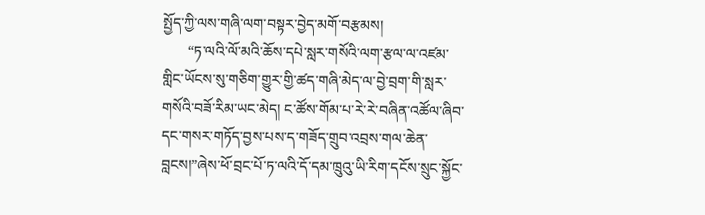སྤྱོད་ཀྱི་ལས་གཞི་ལག་བསྟར་བྱེད་མགོ་བརྩམས།
       “ཏ་ལའི་ལོ་མའི་ཆོས་དཔེ་སླར་གསོའི་ལག་རྩལ་ལ་འཛམ་གླིང་ཡོངས་སུ་གཅིག་གྱུར་གྱི་ཚད་གཞི་མེད་ལ་བྱེ་བྲག་གི་སླར་གསོའི་བཟོ་རིམ་ཡང་མེད། ང་ཚོས་གོམ་པ་རེ་རེ་བཞིན་འཚོལ་ཞིབ་དང་གསར་གཏོད་བྱས་པས་ད་གཟོད་གྲུབ་འབྲས་གལ་ཆེན་བླངས།”ཞེས་ཕོ་བྲང་པོ་ཏ་ལའི་དོ་དམ་ཁྲུའུ་ཡི་རིག་དངོས་སྲུང་སྐྱོང་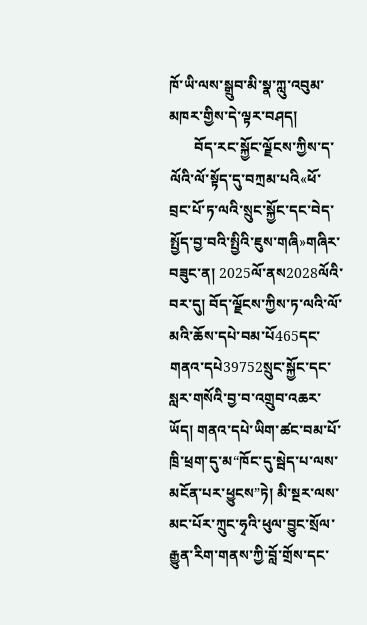ཁོ་ཡི་ལས་སྒྲུབ་མི་སྣ་ཀླུ་འབུམ་མཁར་གྱིས་དེ་ལྟར་བཤད།
       བོད་རང་སྐྱོང་ལྗོངས་ཀྱིས་ད་ལོའི་ལོ་སྟོད་དུ་བཀྲམ་པའི«ཕོ་བྲང་པོ་ཏ་ལའི་སྲུང་སྐྱོང་དང་བེད་སྤྱོད་བྱ་བའི་སྤྱིའི་ཇུས་གཞི»གཞིར་བཟུང་ན། 2025ལོ་ནས2028ལོའི་བར་དུ། བོད་ལྗོངས་ཀྱིས་ཏ་ལའི་ལོ་མའི་ཆོས་དཔེ་བམ་པོ465དང་གནའ་དཔེ39752སྲུང་སྐྱོང་དང་སླར་གསོའི་བྱ་བ་འགྲུབ་འཆར་ཡོད། གནའ་དཔེ་ཡིག་ཚང་བམ་པོ་ཁྲི་ཕྲག་དུ་མ“ཁོང་དུ་སྦེད་པ་ལས་མངོན་པར་ཕྱུངས”ཏེ། མི་སྔར་ལས་མང་པོར་ཀྲུང་ཧྭའི་ཕུལ་བྱུང་སྲོལ་རྒྱུན་རིག་གནས་ཀྱི་བློ་གྲོས་དང་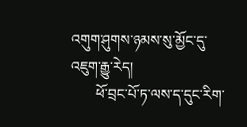འགུག་ཤུགས་ཉམས་སུ་མྱོང་དུ་འཇུག་རྒྱུ་རེད།
       ཕོ་བྲང་པོ་ཏ་ལས་ད་དུང་རིག་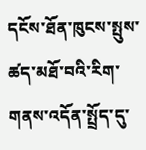དངོས་ཐོན་ཁུངས་སྤུས་ཚད་མཐོ་བའི་རིག་གནས་འདོན་སྤྲོད་དུ་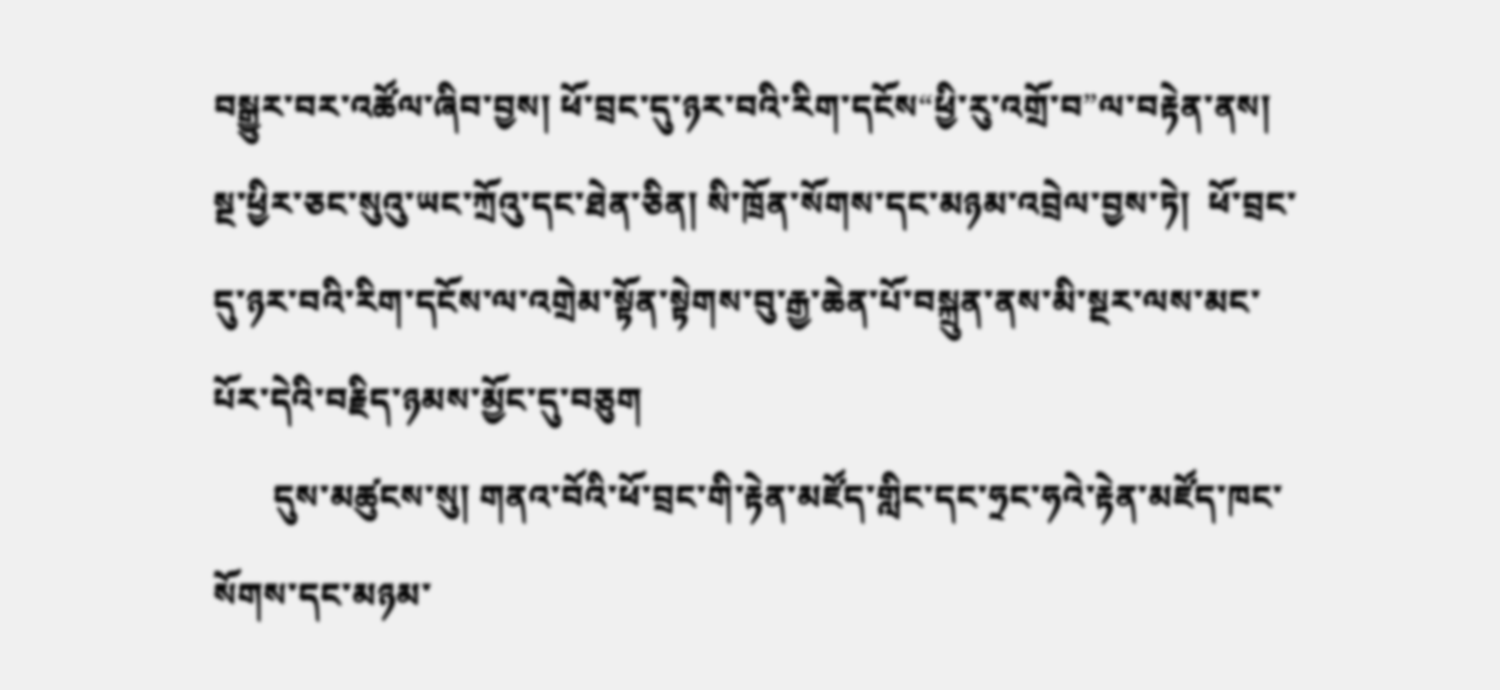བསྒྱུར་བར་འཚོལ་ཞིབ་བྱས། ཕོ་བྲང་དུ་ཉར་བའི་རིག་དངོས“ཕྱི་རུ་འགྲོ་བ”ལ་བརྟེན་ནས། སྔ་ཕྱིར་ཅང་སུའུ་ཡང་ཀྲོའུ་དང་ཐེན་ཅིན། སི་ཁྲོན་སོགས་དང་མཉམ་འབྲེལ་བྱས་ཏེ།  ཕོ་བྲང་དུ་ཉར་བའི་རིག་དངོས་ལ་འགྲེམ་སྟོན་སྟེགས་བུ་རྒྱ་ཆེན་པོ་བསྐྲུན་ནས་མི་སྔར་ལས་མང་པོར་དེའི་བརྗིད་ཉམས་མྱོང་དུ་བཅུག
       དུས་མཚུངས་སུ། གནའ་བོའི་ཕོ་བྲང་གི་རྟེན་མཛོད་གླིང་དང་ཧྲང་ཧའེ་རྟེན་མཛོད་ཁང་སོགས་དང་མཉམ་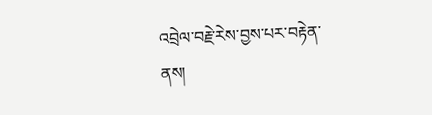འབྲེལ་བརྗེ་རེས་བྱས་པར་བརྟེན་ནས།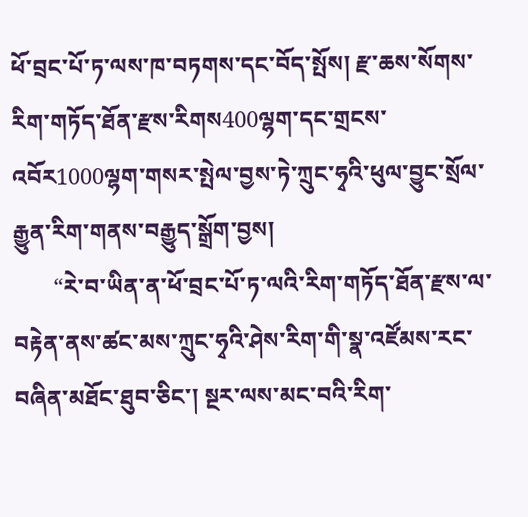ཕོ་བྲང་པོ་ཏ་ལས་ཁ་བཏགས་དང་བོད་སྤོས། རྫ་ཆས་སོགས་རིག་གཏོད་ཐོན་རྫས་རིགས400ལྷག་དང་གྲངས་འབོར1000ལྷག་གསར་སྤེལ་བྱས་ཏེ་ཀྲུང་ཧྭའི་ཕུལ་བྱུང་སྲོལ་རྒྱུན་རིག་གནས་བརྒྱུད་སྒྲོག་བྱས།
       “རེ་བ་ཡིན་ན་ཕོ་བྲང་པོ་ཏ་ལའི་རིག་གཏོད་ཐོན་རྫས་ལ་བརྟེན་ནས་ཚང་མས་ཀྲུང་ཧྭའི་ཤེས་རིག་གི་སྣ་འཛོམས་རང་བཞིན་མཐོང་ཐུབ་ཅིང་། སྔར་ལས་མང་བའི་རིག་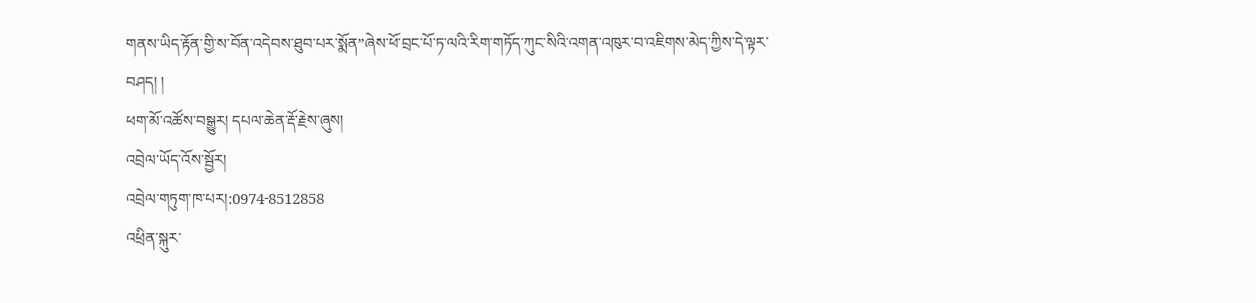གནས་ཡིད་རྟོན་གྱི་ས་བོན་འདེབས་ཐུབ་པར་སྨོན”ཞེས་ཕོ་བྲང་པོ་ཏ་ལའི་རིག་གཏོད་ཀུང་སིའི་འགན་འཁུར་བ་འཇིགས་མེད་ཀྱིས་དེ་ལྟར་བཤད། །
ཕག་མོ་འཚོས་བསྒྱུར། དཔལ་ཆེན་རྡོ་རྗེས་ཞུས།
འབྲེལ་ཡོད་འོས་སྦྱོར།
འབྲེལ་གཏུག་ཁ་པར།:0974-8512858
འཕྲིན་སྐུར་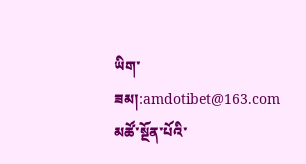ཡིག་ཟམ།:amdotibet@163.com
མཚོ་སྔོན་པོའི་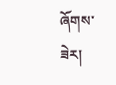ཞོགས་ཟེར།